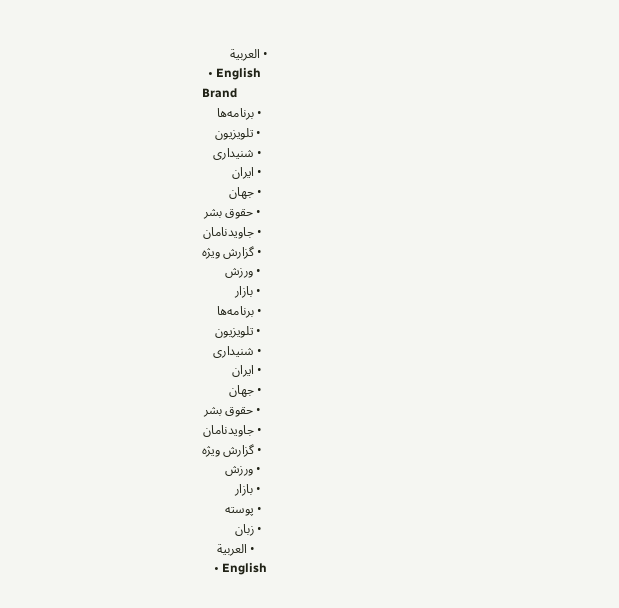• العربية
  • English
Brand
  • برنامه‌ها
  • تلویزیون
  • شنیداری
  • ایران
  • جهان
  • حقوق بشر
  • جاویدنامان
  • گزارش ویژه
  • ورزش
  • بازار
  • برنامه‌ها
  • تلویزیون
  • شنیداری
  • ایران
  • جهان
  • حقوق بشر
  • جاویدنامان
  • گزارش ویژه
  • ورزش
  • بازار
  • پوسته
  • زبان
    • العربية
    • English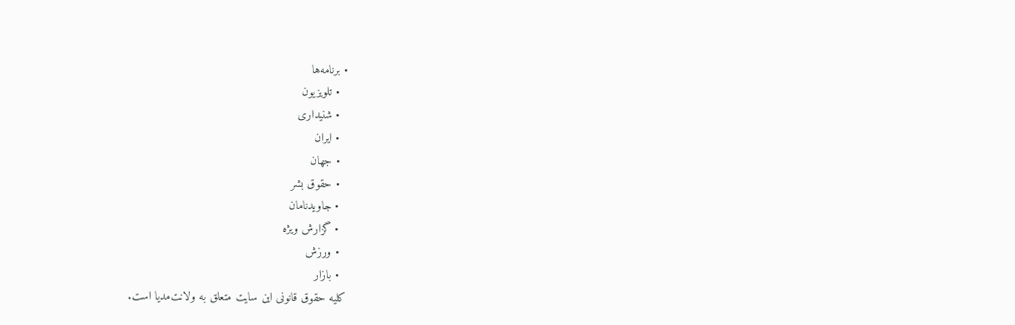• برنامه‌ها
  • تلویزیون
  • شنیداری
  • ایران
  • جهان
  • حقوق بشر
  • جاویدنامان
  • گزارش ویژه
  • ورزش
  • بازار
کلیه حقوق قانونی این سایت متعلق به ولانت‌مدیا است.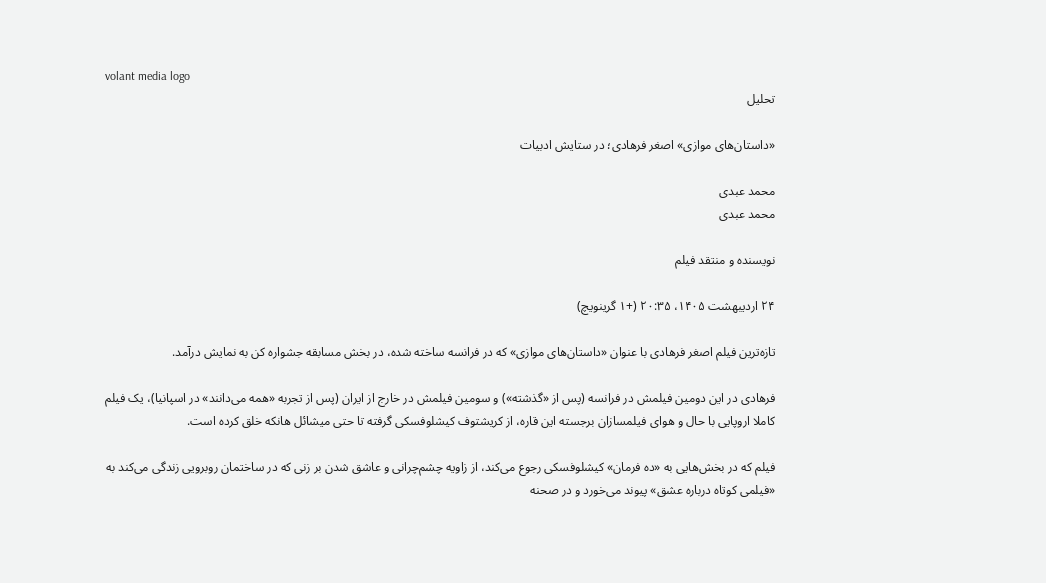volant media logo
تحلیل

«داستان‌های موازی» اصغر فرهادی؛ در ستایش ادبیات

محمد عبدی
محمد عبدی

نویسنده و منتقد فیلم

۲۴ اردیبهشت ۱۴۰۵، ۲۰:۳۵ (+۱ گرینویچ)

تازه‌ترین فیلم اصغر فرهادی با عنوان «داستان‌های موازی» که در فرانسه ساخته شده، در بخش مسابقه جشواره کن به نمایش درآمد.

فرهادی در این دومین فیلمش در فرانسه (پس از «گذشته») و سومین فیلمش در خارج از ایران (پس از تجربه «همه می‌دانند» در اسپانیا)، یک فیلم کاملا اروپایی با حال و هوای فیلمسازان برجسته این قاره، از کریشتوف کیشلوفسکی گرفته تا حتی میشائل هانکه خلق کرده است.

فیلم که در بخش‌هایی به «ده فرمان» کیشلوفسکی رجوع می‌کند، از زاویه چشم‌چرانی و عاشق شدن بر زنی که در ساختمان روبرویی زندگی می‌کند به «فیلمی کوتاه درباره عشق» پیوند می‌خورد و در صحنه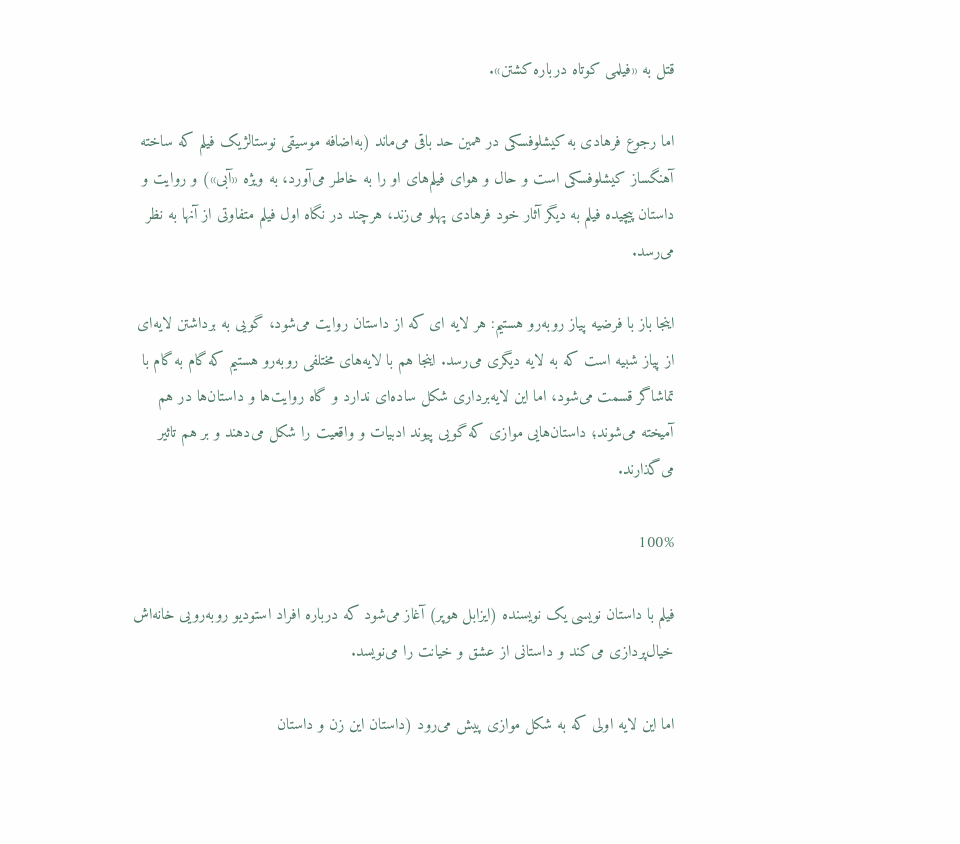قتل به «فیلمی کوتاه درباره کشتن».

اما رجوع فرهادی به کیشلوفسکی در همین حد باقی می‌ماند (به‌اضافه موسیقی نوستالژیک فیلم که ساخته آهنگساز کیشلوفسکی است و حال و هوای فیلم‌های او را به خاطر می‌آورد، به ویژه «آبی») و روایت و داستان پیچیده فیلم به دیگر آثار خود فرهادی پهلو می‌زند، هرچند در نگاه اول فیلم متفاوتی از آنها به نظر می‌رسد.

اینجا باز با فرضیه پیاز روبه‌رو هستیم: هر لایه ای که از داستان روایت می‌شود، گویی به برداشتن لایه‌ای از پیاز شبیه است که به لایه دیگری می‌رسد. اینجا هم با لایه‌های مختلفی روبه‌رو هستیم که گام به گام با تماشاگر قسمت می‌شود، اما این لایه‌برداری شکل ساده‌ای ندارد و گاه روایت‌ها و داستان‌ها در هم آمیخته می‌شوند؛ داستان‌هایی موازی که گویی پیوند ادبیات و واقعیت را شکل می‌دهند و بر هم تاثیر می‌گذارند.

100%

فیلم با داستان نویسی یک نویسنده (ایزابل هوپر) آغاز می‌شود که درباره افراد استودیو روبه‌رویی خانه‌اش خیال‌پردازی می‌کند و داستانی از عشق و خیانت را می‌نویسد.

اما این لایه اولی که به شکل موازی پیش می‌رود (داستان این زن و داستان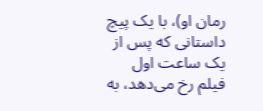رمان او)، با یک پیچ داستانی که پس از یک ساعت اول فیلم رخ می‌دهد، به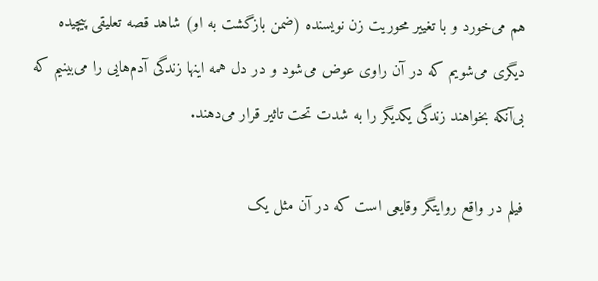هم می‌خورد و با تغییر محوریت زن نویسنده (ضمن بازگشت به او) شاهد قصه تعلیقی پیچیده دیگری می‌شویم که در آن راوی عوض می‌شود و در دل همه اینها زندگی آدم‌هایی را می‌بینیم که بی‌آنکه بخواهند زندگی یکدیگر را به شدت تحت تاثیر قرار می‌دهند.

فیلم در واقع روایتگر وقایعی است که در آن مثل یک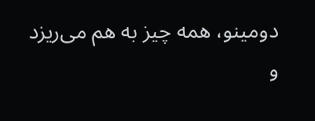دومینو، همه چیز به هم می‌ریزد و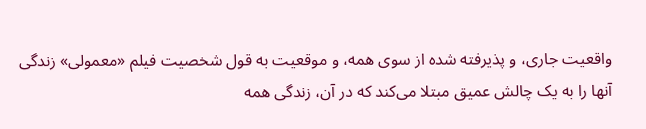واقعیت جاری، و پذیرفته شده از سوی همه، و موقعیت به قول شخصیت فیلم «معمولی» زندگی آنها را به یک چالش عمیق مبتلا می‌کند که در آن، زندگی همه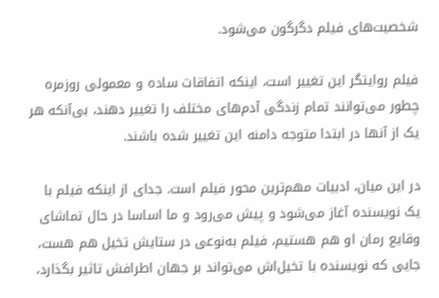شخصیت‌های فیلم دگرگون می‌شود.

فیلم روایتگر این تغییر است، اینکه اتفاقات ساده و معمولی روزمره چطور می‌توانند تمام زندگی آدم‌های مختلف را تغییر دهند، بی‌آنکه هر یک از آنها در ابتدا متوجه دامنه این تغییر شده باشند.

در این میان، ادبیات مهم‌ترین محور فیلم است. جدای از اینکه فیلم با یک نویسنده آغاز می‌شود و پیش می‌رود و ما اساسا در حال تماشای وقایع رمان او هم هستیم، فیلم به‌نوعی در ستایش تخیل هم هست، جایی که نویسنده با تخیل‌اش می‌تواند بر جهان اطرافش تاثیر بگذارد،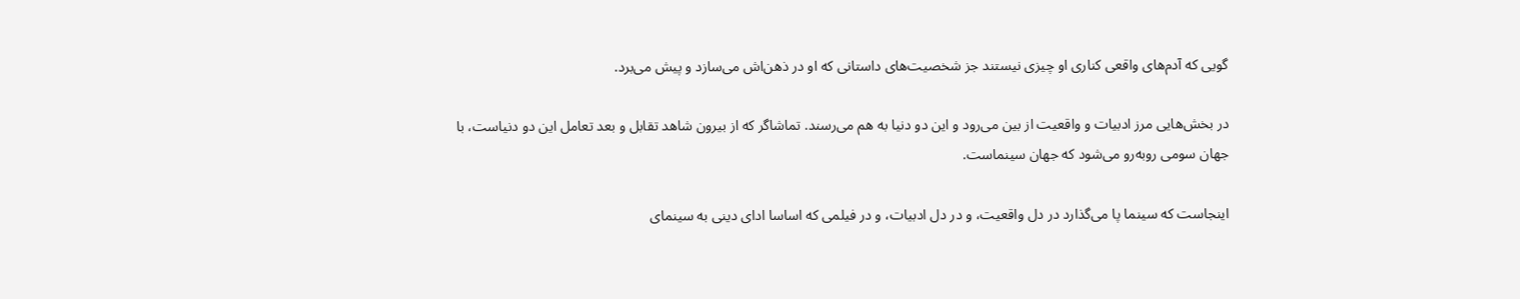گویی که آدم‌های واقعی کناری او چیزی نیستند جز شخصیت‌های داستانی که او در ذهن‌اش می‌سازد و پیش می‌برد.

در بخش‌هایی مرز ادبیات و واقعیت از بین می‌رود و این دو دنیا به هم می‌رسند. تماشاگر که از بیرون شاهد تقابل و بعد تعامل این دو دنیاست، با جهان سومی روبه‌رو می‌شود که جهان سینماست.

اینجاست که سینما پا می‌گذارد در دل واقعیت، و در دل ادبیات، و در فیلمی که اساسا ادای دینی به سینمای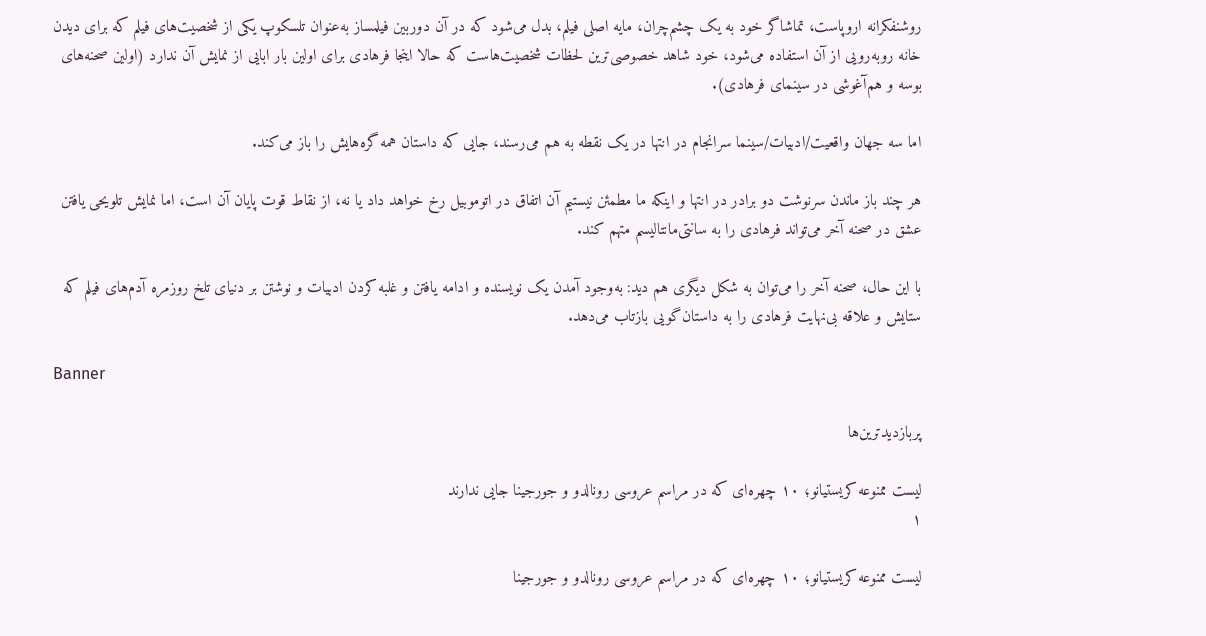روشنفکرانه اروپاست، تماشاگر خود به یک چشم‌چران، مایه اصلی فیلم، بدل می‌شود که در آن دوربین فیلمساز به‌عنوان تلسکوپ یکی از شخصیت‌های فیلم که برای دیدن خانه روبه‌رویی از آن استفاده می‌شود، خود شاهد خصوصی‌ترین لحظات شخصیت‌هاست که حالا اینجا فرهادی برای اولین بار ابایی از نمایش آن ندارد (اولین صحنه‌های بوسه و هم‌آغوشی در سینمای فرهادی).

اما سه جهان واقعیت/ادبیات/سینما سرانجام در انتها در یک نقطه به هم می‌رسند، جایی که داستان همه گره‌هایش را باز می‌کند.

هر چند باز ماندن سرنوشت دو برادر در انتها و اینکه ما مطمئن نیستیم آن اتفاق در اتوموبیل رخ خواهد داد یا نه، از نقاط قوت پایان آن است، اما نمایش تلویحی یافتن عشق در صحنه آخر می‌تواند فرهادی را به سانتی‌مانتالیسم متهم کند.

با این حال، صحنه آخر را می‌توان به شکل دیگری هم دید: به‌وجود آمدن یک نویسنده و ادامه یافتن و غلبه کردن ادبیات و نوشتن بر دنیای تلخ روزمره آدم‌های فیلم که ستایش و علاقه بی‌نهایت فرهادی را به داستان‌گویی بازتاب می‌دهد.

Banner

پربازدیدترین‌ها

لیست ممنوعه کریستیانو؛ ۱۰ چهره‌ای که در مراسم عروسی رونالدو و جورجینا جایی ندارند
۱

لیست ممنوعه کریستیانو؛ ۱۰ چهره‌ای که در مراسم عروسی رونالدو و جورجینا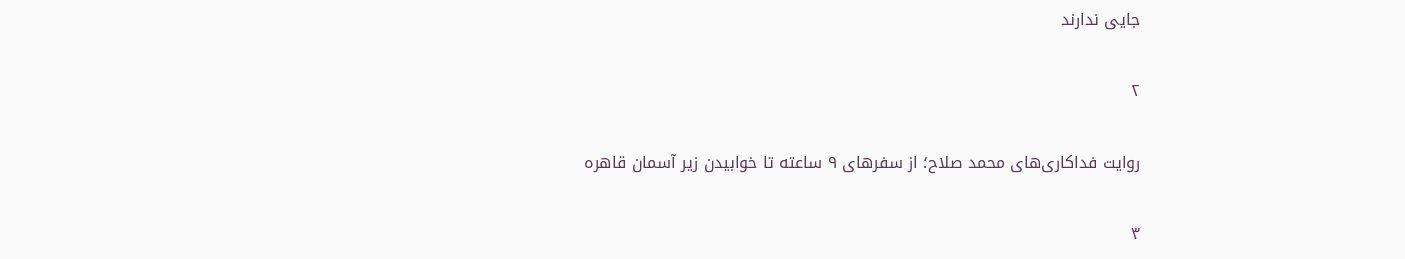جایی ندارند

۲

روایت فداکاری‌های محمد صلاح؛ از سفرهای ۹ ساعته تا خوابیدن زیر آسمان قاهره

۳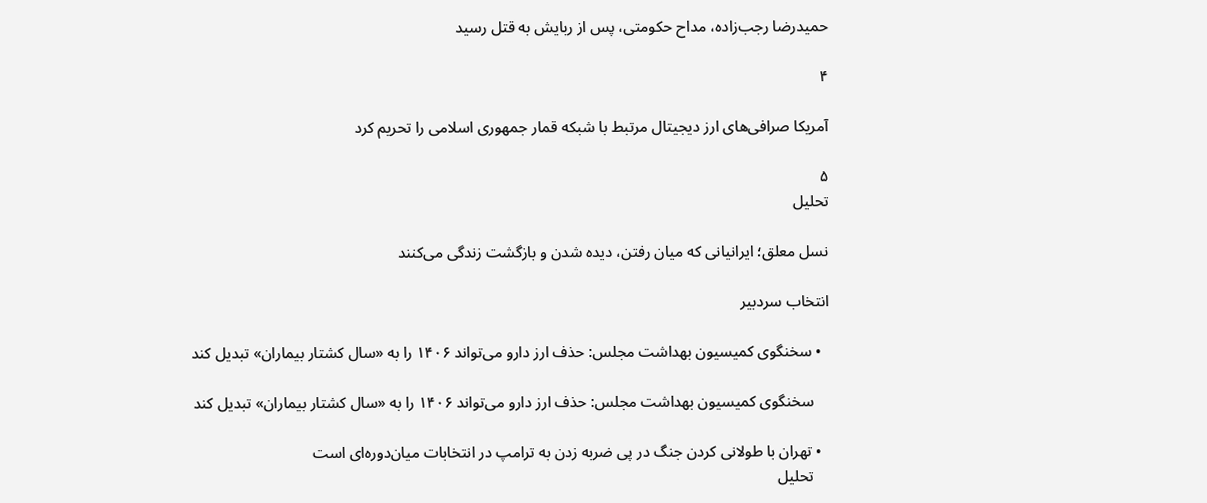حمیدرضا رجب‌زاده، مداح حکومتی، پس از ربایش به قتل رسید

۴

آمریکا صرافی‌های ارز دیجیتال مرتبط با شبکه قمار جمهوری اسلامی را تحریم کرد

۵
تحلیل

نسل معلق؛ ایرانیانی که میان رفتن، دیده شدن و بازگشت زندگی می‌کنند

انتخاب سردبیر

  • سخنگوی کمیسیون بهداشت مجلس: حذف ارز دارو می‌تواند ۱۴۰۶ را به «سال کشتار بیماران» تبدیل کند

    سخنگوی کمیسیون بهداشت مجلس: حذف ارز دارو می‌تواند ۱۴۰۶ را به «سال کشتار بیماران» تبدیل کند

  • تهران با طولانی کردن جنگ در پی ضربه زدن به ترامپ در انتخابات میان‌دوره‌ای است
    تحلیل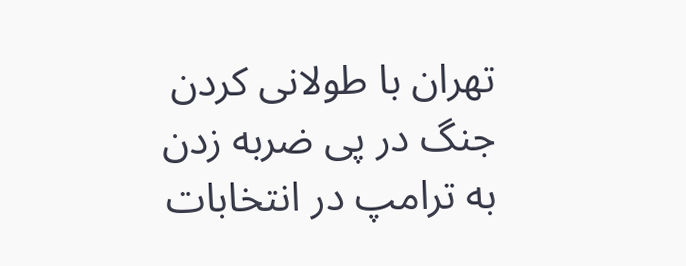تهران با طولانی کردن جنگ در پی ضربه زدن به ترامپ در انتخابات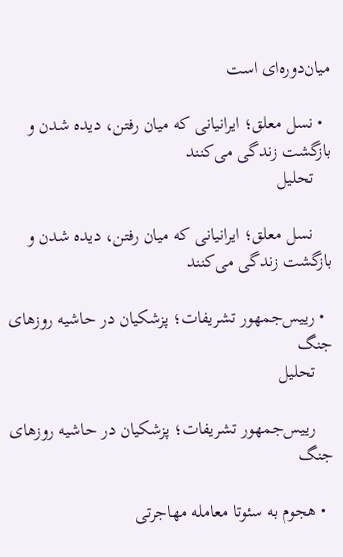میان‌دوره‌ای است

  • نسل معلق؛ ایرانیانی که میان رفتن، دیده شدن و بازگشت زندگی می‌کنند
    تحلیل

    نسل معلق؛ ایرانیانی که میان رفتن، دیده شدن و بازگشت زندگی می‌کنند

  • رییس‌جمهور تشریفات؛ پزشکیان در حاشیه روزهای جنگ
    تحلیل

    رییس‌جمهور تشریفات؛ پزشکیان در حاشیه روزهای جنگ

  • هجوم به سئوتا معامله مهاجرتی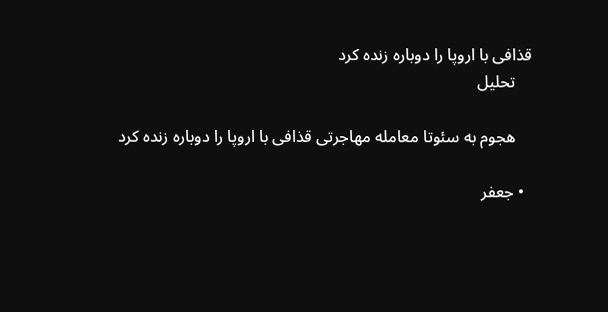قذافی با اروپا را دوباره زنده کرد
    تحلیل

    هجوم به سئوتا معامله مهاجرتی قذافی با اروپا را دوباره زنده کرد

  • جعفر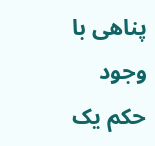پناهی با وجود حکم یک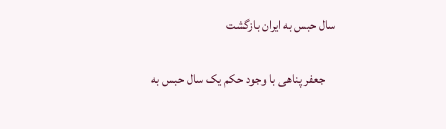سال حبس به ایران بازگشت

    جعفر پناهی با وجود حکم یک سال حبس به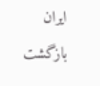ایران بازگشت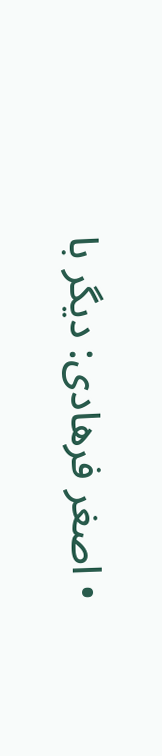• اصغر فرهادی: دیگر با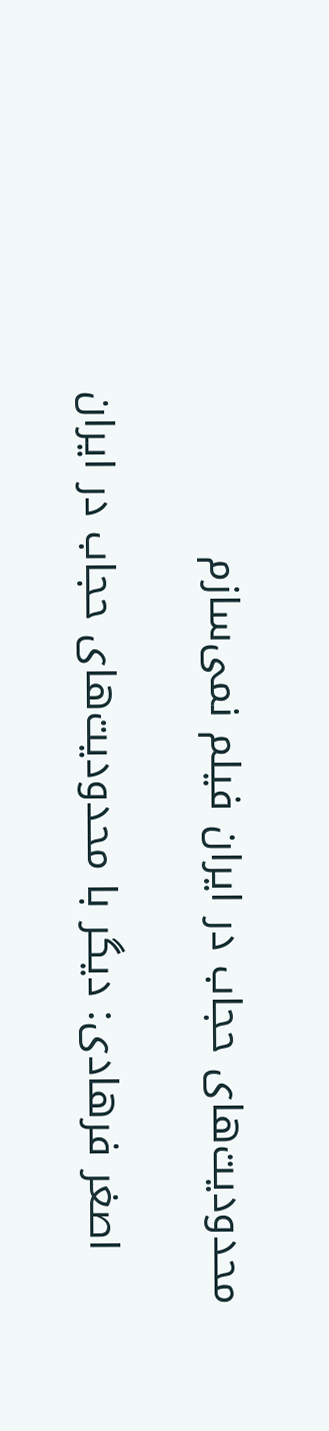محدودیت‌های حجاب در ایران فیلم نمی‌سازم

    اصغر فرهادی: دیگر با محدودیت‌های حجاب در ایران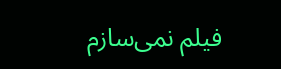فیلم نمی‌سازم